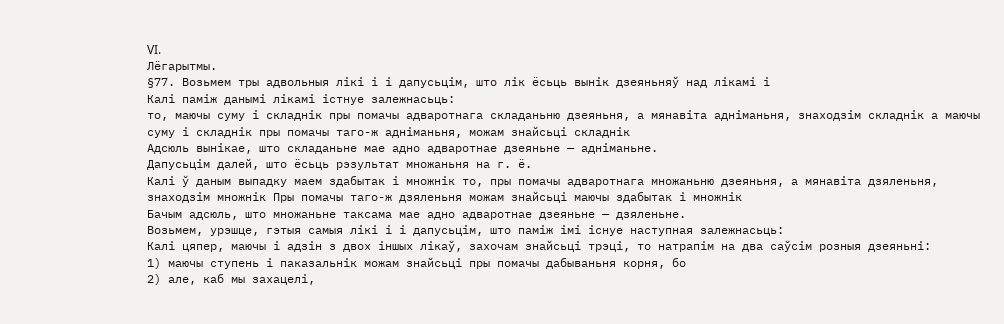VI.
Лёгарытмы.
§77. Возьмем тры адвольныя лікі і і дапусьцім, што лік ёсьць вынік дзеяньняў над лікамі і
Калі паміж данымі лікамі істнуе залежнасьць:
то, маючы суму і складнік пры помачы адваротнага складаньню дзеяньня, а мянавіта адніманьня, знаходзім складнік а маючы суму і складнік пры помачы таго-ж адніманьня, можам знайсьці складнік
Адсюль вынікае, што складаньне мае адно адваротнае дзеяньне — адніманьне.
Дапусьцім далей, што ёсьць рэзультат множаньня на г. ё.
Калі ў даным выпадку маем здабытак і множнік то, пры помачы адваротнага множаньню дзеяньня, а мянавіта дзяленьня, знаходзім множнік Пры помачы таго-ж дзяленьня можам знайсьці маючы здабытак і множнік
Бачым адсюль, што множаньне таксама мае адно адваротнае дзеяньне — дзяленьне.
Возьмем, урэшце, гэтыя самыя лікі і і дапусьцім, што паміж імі існуе наступная залежнасьць:
Калі цяпер, маючы і адзін з двох іншых лікаў, захочам знайсьці трэці, то натрапім на два саўсім розныя дзеяньні:
1) маючы ступень і паказальнік можам знайсьці пры помачы дабываньня корня, бо
2) але, каб мы захацелі,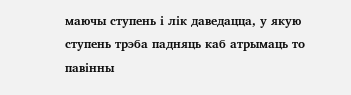маючы ступень і лік даведацца, у якую ступень трэба падняць каб атрымаць то павінны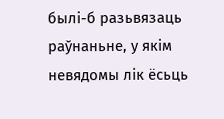былі-б разьвязаць раўнаньне, у якім невядомы лік ёсьць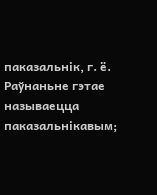паказальнік, г. ё.
Раўнаньне гэтае называецца паказальнікавым;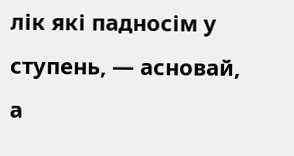лік які падносім у ступень, — асновай, а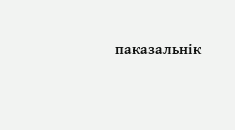паказальнік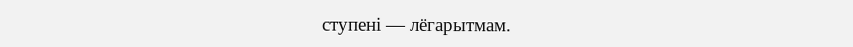ступені — лёгарытмам.